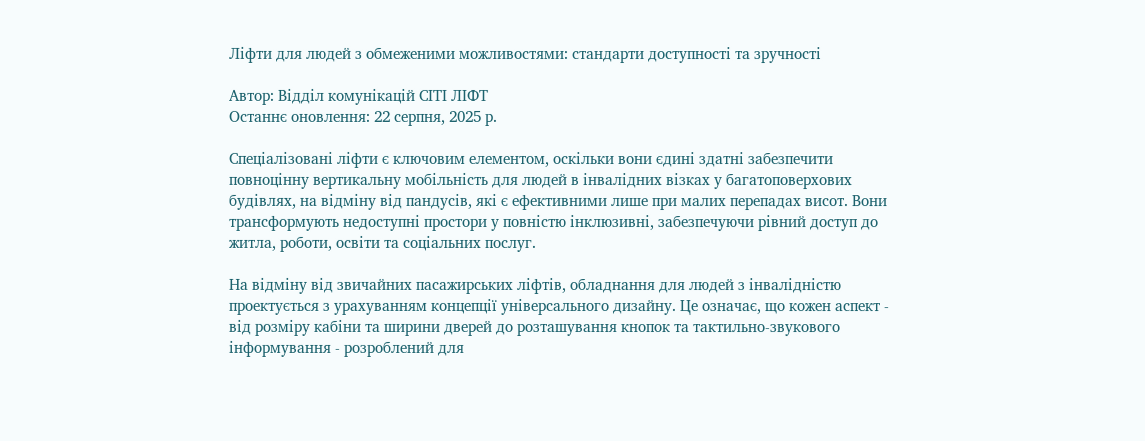Ліфти для людей з обмеженими можливостями: стандарти доступності та зручності

Автор: Відділ комунікацій СІТІ ЛІФТ
Останнє оновлення: 22 серпня, 2025 р.

Спеціалізовані ліфти є ключовим елементом, оскільки вони єдині здатні забезпечити повноцінну вертикальну мобільність для людей в інвалідних візках у багатоповерхових будівлях, на відміну від пандусів, які є ефективними лише при малих перепадах висот. Вони трансформують недоступні простори у повністю інклюзивні, забезпечуючи рівний доступ до житла, роботи, освіти та соціальних послуг.

На відміну від звичайних пасажирських ліфтів, обладнання для людей з інвалідністю проектується з урахуванням концепції універсального дизайну. Це означає, що кожен аспект - від розміру кабіни та ширини дверей до розташування кнопок та тактильно-звукового інформування - розроблений для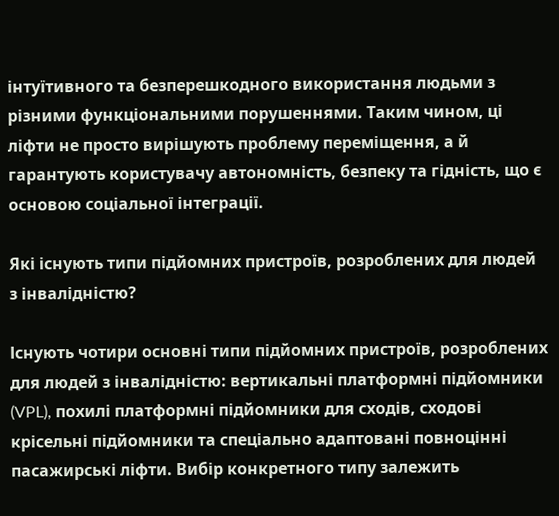інтуїтивного та безперешкодного використання людьми з різними функціональними порушеннями. Таким чином, ці ліфти не просто вирішують проблему переміщення, а й гарантують користувачу автономність, безпеку та гідність, що є основою соціальної інтеграції.

Які існують типи підйомних пристроїв, розроблених для людей з інвалідністю?

Існують чотири основні типи підйомних пристроїв, розроблених для людей з інвалідністю: вертикальні платформні підйомники (VPL), похилі платформні підйомники для сходів, сходові крісельні підйомники та спеціально адаптовані повноцінні пасажирські ліфти. Вибір конкретного типу залежить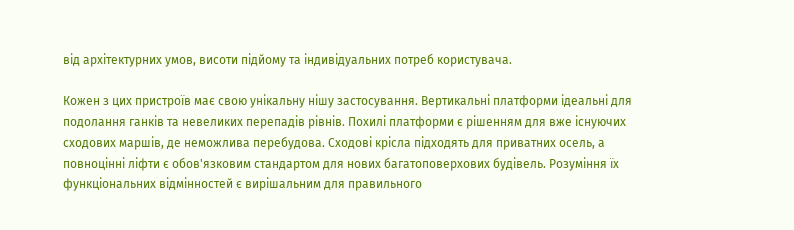від архітектурних умов, висоти підйому та індивідуальних потреб користувача.

Кожен з цих пристроїв має свою унікальну нішу застосування. Вертикальні платформи ідеальні для подолання ганків та невеликих перепадів рівнів. Похилі платформи є рішенням для вже існуючих сходових маршів, де неможлива перебудова. Сходові крісла підходять для приватних осель, а повноцінні ліфти є обов'язковим стандартом для нових багатоповерхових будівель. Розуміння їх функціональних відмінностей є вирішальним для правильного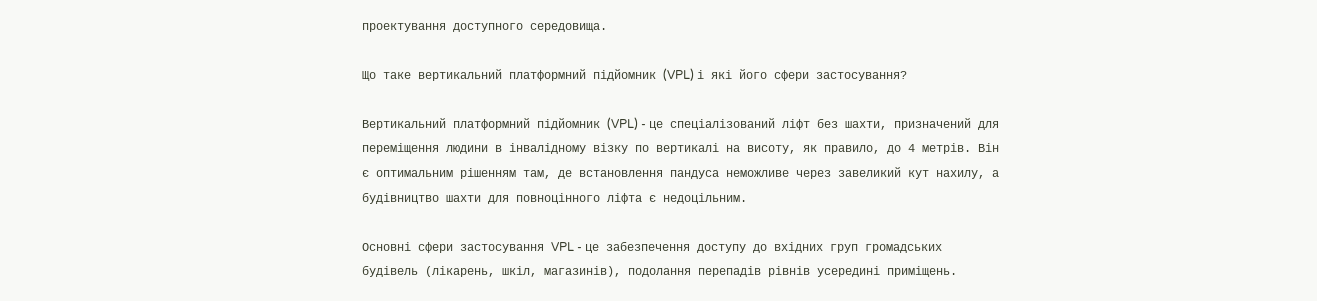проектування доступного середовища.

Що таке вертикальний платформний підйомник (VPL) і які його сфери застосування?

Вертикальний платформний підйомник (VPL) - це спеціалізований ліфт без шахти, призначений для переміщення людини в інвалідному візку по вертикалі на висоту, як правило, до 4 метрів. Він є оптимальним рішенням там, де встановлення пандуса неможливе через завеликий кут нахилу, а будівництво шахти для повноцінного ліфта є недоцільним.

Основні сфери застосування VPL - це забезпечення доступу до вхідних груп громадських будівель (лікарень, шкіл, магазинів), подолання перепадів рівнів усередині приміщень.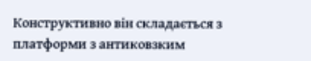Конструктивно він складається з платформи з антиковзким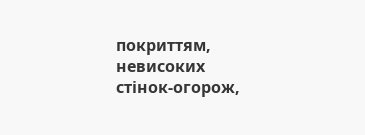покриттям, невисоких стінок-огорож,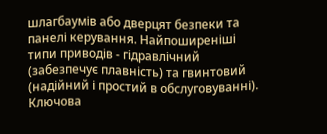шлагбаумів або дверцят безпеки та панелі керування. Найпоширеніші типи приводів - гідравлічний (забезпечує плавність) та гвинтовий (надійний і простий в обслуговуванні). Ключова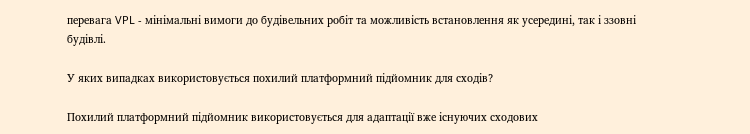перевага VPL - мінімальні вимоги до будівельних робіт та можливість встановлення як усередині, так і ззовні будівлі.

У яких випадках використовується похилий платформний підйомник для сходів?

Похилий платформний підйомник використовується для адаптації вже існуючих сходових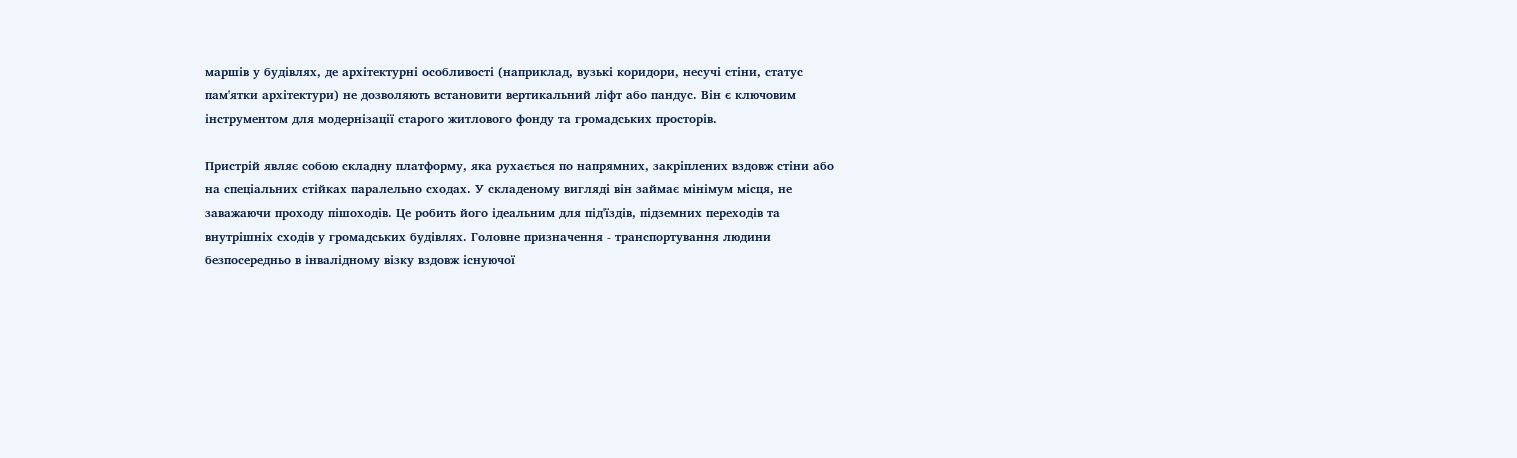маршів у будівлях, де архітектурні особливості (наприклад, вузькі коридори, несучі стіни, статус пам'ятки архітектури) не дозволяють встановити вертикальний ліфт або пандус. Він є ключовим інструментом для модернізації старого житлового фонду та громадських просторів.

Пристрій являє собою складну платформу, яка рухається по напрямних, закріплених вздовж стіни або на спеціальних стійках паралельно сходах. У складеному вигляді він займає мінімум місця, не заважаючи проходу пішоходів. Це робить його ідеальним для під'їздів, підземних переходів та внутрішніх сходів у громадських будівлях. Головне призначення - транспортування людини безпосередньо в інвалідному візку вздовж існуючої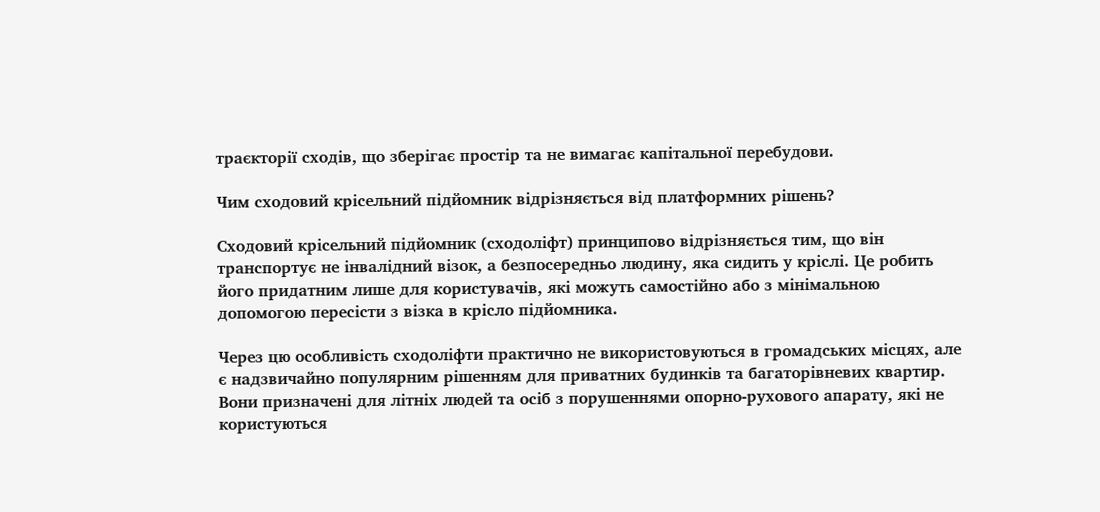траєкторії сходів, що зберігає простір та не вимагає капітальної перебудови.

Чим сходовий крісельний підйомник відрізняється від платформних рішень?

Сходовий крісельний підйомник (сходоліфт) принципово відрізняється тим, що він транспортує не інвалідний візок, а безпосередньо людину, яка сидить у кріслі. Це робить його придатним лише для користувачів, які можуть самостійно або з мінімальною допомогою пересісти з візка в крісло підйомника.

Через цю особливість сходоліфти практично не використовуються в громадських місцях, але є надзвичайно популярним рішенням для приватних будинків та багаторівневих квартир. Вони призначені для літніх людей та осіб з порушеннями опорно-рухового апарату, які не користуються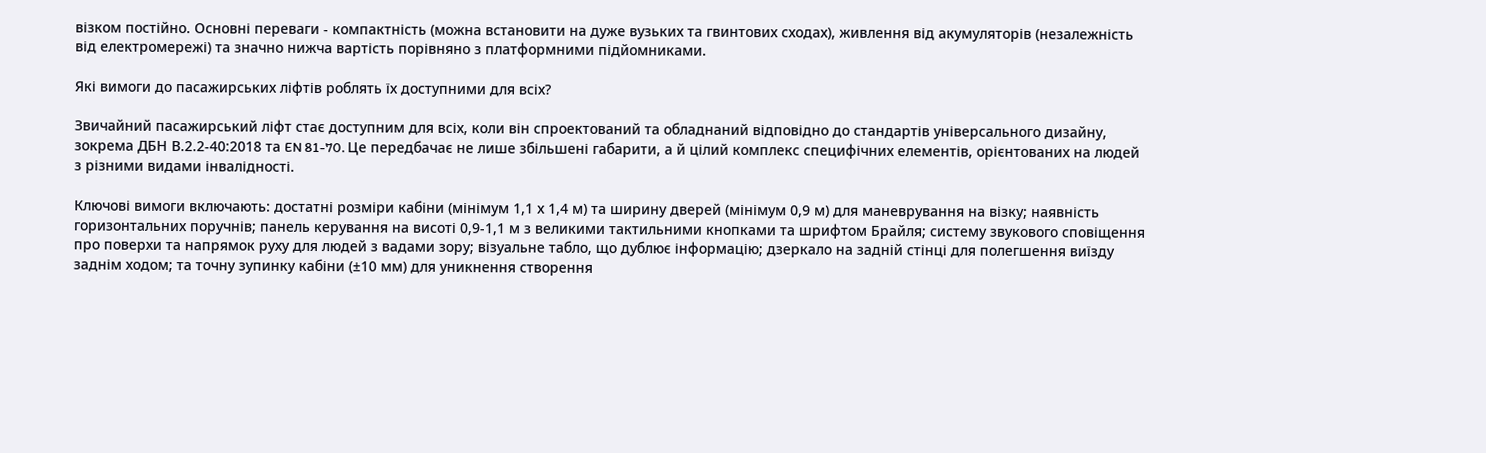візком постійно. Основні переваги - компактність (можна встановити на дуже вузьких та гвинтових сходах), живлення від акумуляторів (незалежність від електромережі) та значно нижча вартість порівняно з платформними підйомниками.

Які вимоги до пасажирських ліфтів роблять їх доступними для всіх?

Звичайний пасажирський ліфт стає доступним для всіх, коли він спроектований та обладнаний відповідно до стандартів універсального дизайну, зокрема ДБН В.2.2-40:2018 та EN 81-70. Це передбачає не лише збільшені габарити, а й цілий комплекс специфічних елементів, орієнтованих на людей з різними видами інвалідності.

Ключові вимоги включають: достатні розміри кабіни (мінімум 1,1 х 1,4 м) та ширину дверей (мінімум 0,9 м) для маневрування на візку; наявність горизонтальних поручнів; панель керування на висоті 0,9-1,1 м з великими тактильними кнопками та шрифтом Брайля; систему звукового сповіщення про поверхи та напрямок руху для людей з вадами зору; візуальне табло, що дублює інформацію; дзеркало на задній стінці для полегшення виїзду заднім ходом; та точну зупинку кабіни (±10 мм) для уникнення створення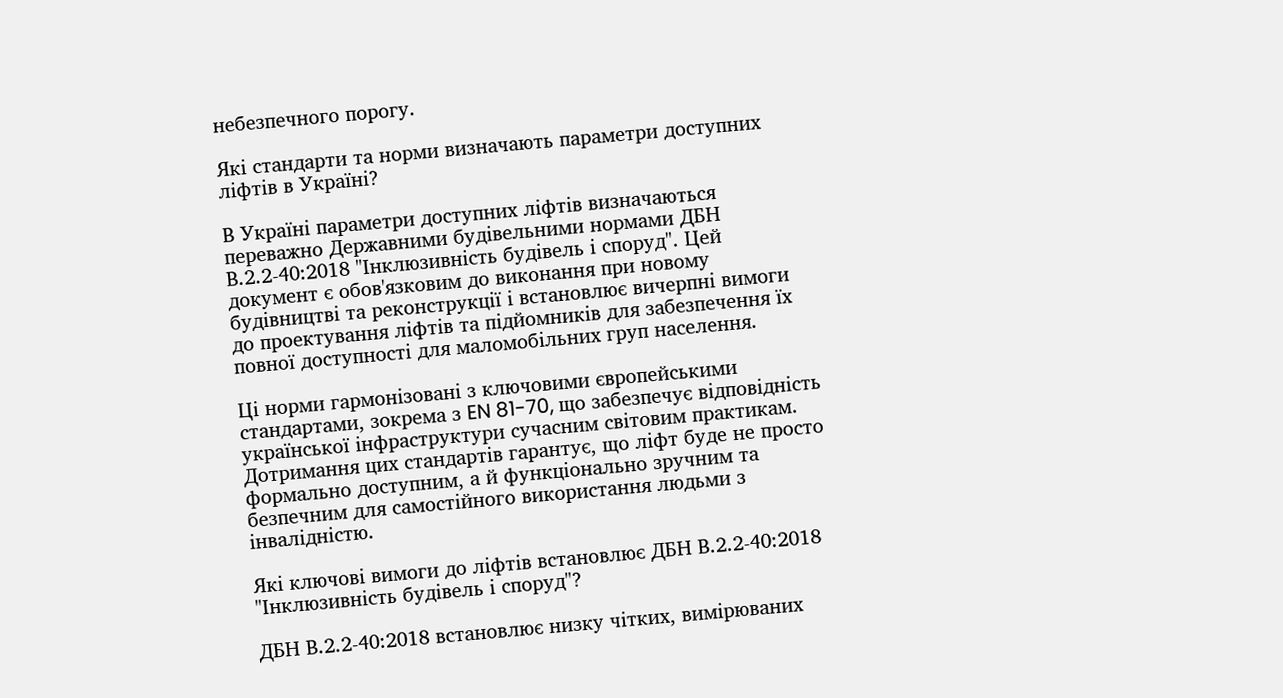небезпечного порогу.

Які стандарти та норми визначають параметри доступних ліфтів в Україні?

В Україні параметри доступних ліфтів визначаються переважно Державними будівельними нормами ДБН В.2.2-40:2018 "Інклюзивність будівель і споруд". Цей документ є обов'язковим до виконання при новому будівництві та реконструкції і встановлює вичерпні вимоги до проектування ліфтів та підйомників для забезпечення їх повної доступності для маломобільних груп населення.

Ці норми гармонізовані з ключовими європейськими стандартами, зокрема з EN 81-70, що забезпечує відповідність української інфраструктури сучасним світовим практикам. Дотримання цих стандартів гарантує, що ліфт буде не просто формально доступним, а й функціонально зручним та безпечним для самостійного використання людьми з інвалідністю.

Які ключові вимоги до ліфтів встановлює ДБН В.2.2-40:2018 "Інклюзивність будівель і споруд"?

ДБН В.2.2-40:2018 встановлює низку чітких, вимірюваних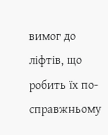вимог до ліфтів, що робить їх по-справжньому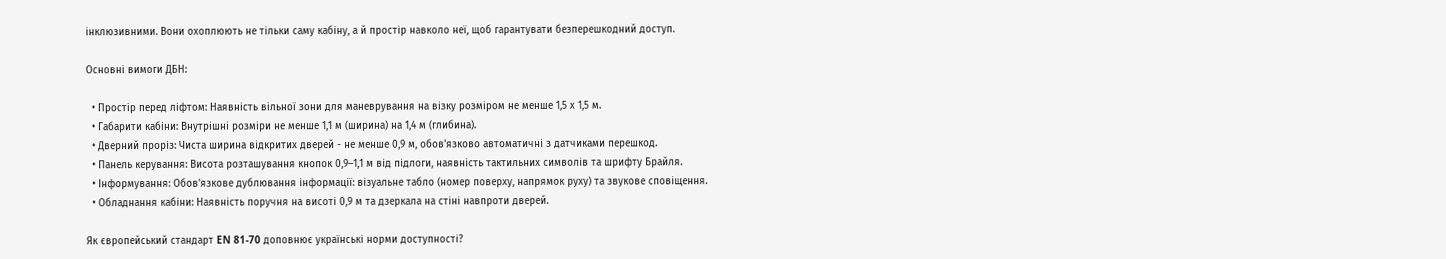інклюзивними. Вони охоплюють не тільки саму кабіну, а й простір навколо неї, щоб гарантувати безперешкодний доступ.

Основні вимоги ДБН:

  • Простір перед ліфтом: Наявність вільної зони для маневрування на візку розміром не менше 1,5 х 1,5 м.
  • Габарити кабіни: Внутрішні розміри не менше 1,1 м (ширина) на 1,4 м (глибина).
  • Дверний проріз: Чиста ширина відкритих дверей - не менше 0,9 м, обов'язково автоматичні з датчиками перешкод.
  • Панель керування: Висота розташування кнопок 0,9–1,1 м від підлоги, наявність тактильних символів та шрифту Брайля.
  • Інформування: Обов'язкове дублювання інформації: візуальне табло (номер поверху, напрямок руху) та звукове сповіщення.
  • Обладнання кабіни: Наявність поручня на висоті 0,9 м та дзеркала на стіні навпроти дверей.

Як європейський стандарт EN 81-70 доповнює українські норми доступності?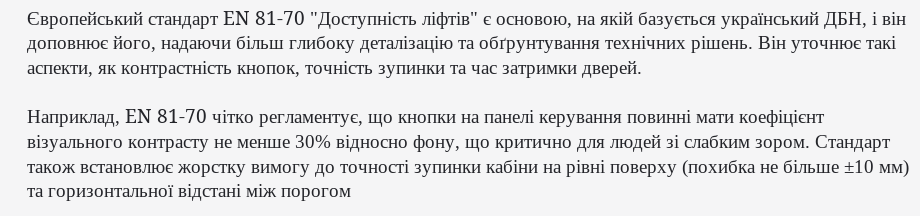Європейський стандарт EN 81-70 "Доступність ліфтів" є основою, на якій базується український ДБН, і він доповнює його, надаючи більш глибоку деталізацію та обґрунтування технічних рішень. Він уточнює такі аспекти, як контрастність кнопок, точність зупинки та час затримки дверей.

Наприклад, EN 81-70 чітко регламентує, що кнопки на панелі керування повинні мати коефіцієнт візуального контрасту не менше 30% відносно фону, що критично для людей зі слабким зором. Стандарт також встановлює жорстку вимогу до точності зупинки кабіни на рівні поверху (похибка не більше ±10 мм) та горизонтальної відстані між порогом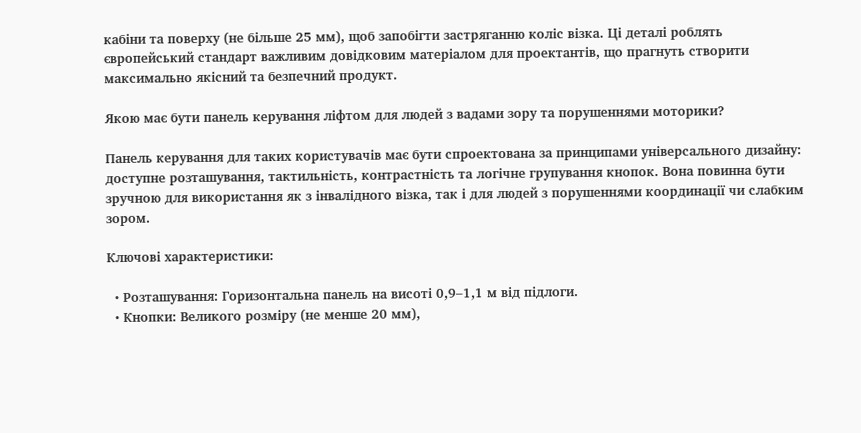кабіни та поверху (не більше 25 мм), щоб запобігти застряганню коліс візка. Ці деталі роблять європейський стандарт важливим довідковим матеріалом для проектантів, що прагнуть створити максимально якісний та безпечний продукт.

Якою має бути панель керування ліфтом для людей з вадами зору та порушеннями моторики?

Панель керування для таких користувачів має бути спроектована за принципами універсального дизайну: доступне розташування, тактильність, контрастність та логічне групування кнопок. Вона повинна бути зручною для використання як з інвалідного візка, так і для людей з порушеннями координації чи слабким зором.

Ключові характеристики:

  • Розташування: Горизонтальна панель на висоті 0,9–1,1 м від підлоги.
  • Кнопки: Великого розміру (не менше 20 мм),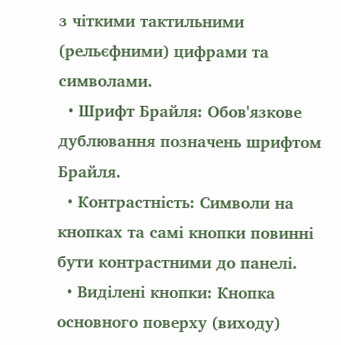з чіткими тактильними (рельєфними) цифрами та символами.
  • Шрифт Брайля: Обов'язкове дублювання позначень шрифтом Брайля.
  • Контрастність: Символи на кнопках та самі кнопки повинні бути контрастними до панелі.
  • Виділені кнопки: Кнопка основного поверху (виходу)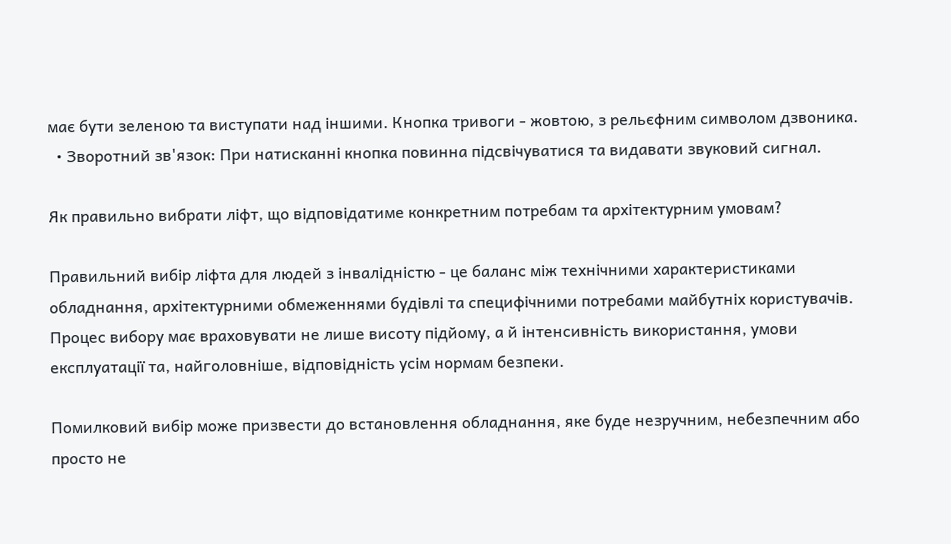має бути зеленою та виступати над іншими. Кнопка тривоги - жовтою, з рельєфним символом дзвоника.
  • Зворотний зв'язок: При натисканні кнопка повинна підсвічуватися та видавати звуковий сигнал.

Як правильно вибрати ліфт, що відповідатиме конкретним потребам та архітектурним умовам?

Правильний вибір ліфта для людей з інвалідністю - це баланс між технічними характеристиками обладнання, архітектурними обмеженнями будівлі та специфічними потребами майбутніх користувачів. Процес вибору має враховувати не лише висоту підйому, а й інтенсивність використання, умови експлуатації та, найголовніше, відповідність усім нормам безпеки.

Помилковий вибір може призвести до встановлення обладнання, яке буде незручним, небезпечним або просто не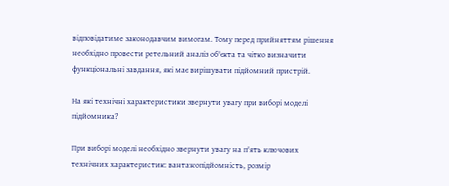відповідатиме законодавчим вимогам. Тому перед прийняттям рішення необхідно провести ретельний аналіз об'єкта та чітко визначити функціональні завдання, які має вирішувати підйомний пристрій.

На які технічні характеристики звернути увагу при виборі моделі підйомника?

При виборі моделі необхідно звернути увагу на п'ять ключових технічних характеристик: вантажопідйомність, розмір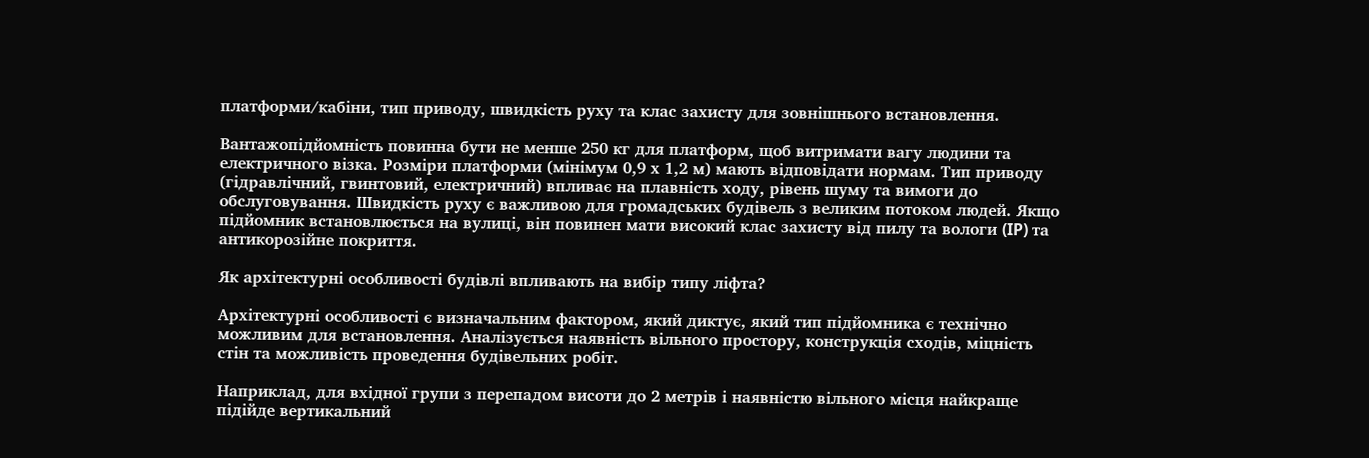платформи/кабіни, тип приводу, швидкість руху та клас захисту для зовнішнього встановлення.

Вантажопідйомність повинна бути не менше 250 кг для платформ, щоб витримати вагу людини та електричного візка. Розміри платформи (мінімум 0,9 х 1,2 м) мають відповідати нормам. Тип приводу (гідравлічний, гвинтовий, електричний) впливає на плавність ходу, рівень шуму та вимоги до обслуговування. Швидкість руху є важливою для громадських будівель з великим потоком людей. Якщо підйомник встановлюється на вулиці, він повинен мати високий клас захисту від пилу та вологи (IP) та антикорозійне покриття.

Як архітектурні особливості будівлі впливають на вибір типу ліфта?

Архітектурні особливості є визначальним фактором, який диктує, який тип підйомника є технічно можливим для встановлення. Аналізується наявність вільного простору, конструкція сходів, міцність стін та можливість проведення будівельних робіт.

Наприклад, для вхідної групи з перепадом висоти до 2 метрів і наявністю вільного місця найкраще підійде вертикальний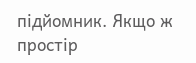підйомник. Якщо ж простір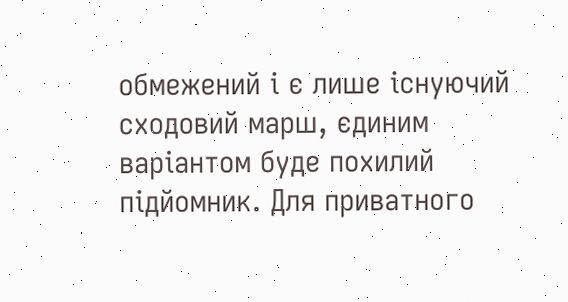обмежений і є лише існуючий сходовий марш, єдиним варіантом буде похилий підйомник. Для приватного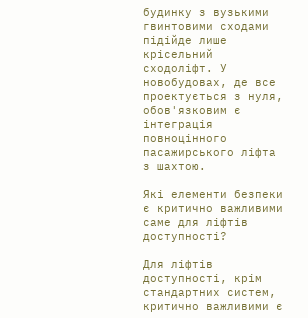будинку з вузькими гвинтовими сходами підійде лише крісельний сходоліфт. У новобудовах, де все проектується з нуля, обов'язковим є інтеграція повноцінного пасажирського ліфта з шахтою.

Які елементи безпеки є критично важливими саме для ліфтів доступності?

Для ліфтів доступності, крім стандартних систем, критично важливими є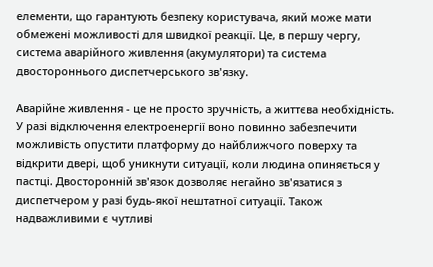елементи, що гарантують безпеку користувача, який може мати обмежені можливості для швидкої реакції. Це, в першу чергу, система аварійного живлення (акумулятори) та система двостороннього диспетчерського зв'язку.

Аварійне живлення - це не просто зручність, а життєва необхідність. У разі відключення електроенергії воно повинно забезпечити можливість опустити платформу до найближчого поверху та відкрити двері, щоб уникнути ситуації, коли людина опиняється у пастці. Двосторонній зв'язок дозволяє негайно зв'язатися з диспетчером у разі будь-якої нештатної ситуації. Також надважливими є чутливі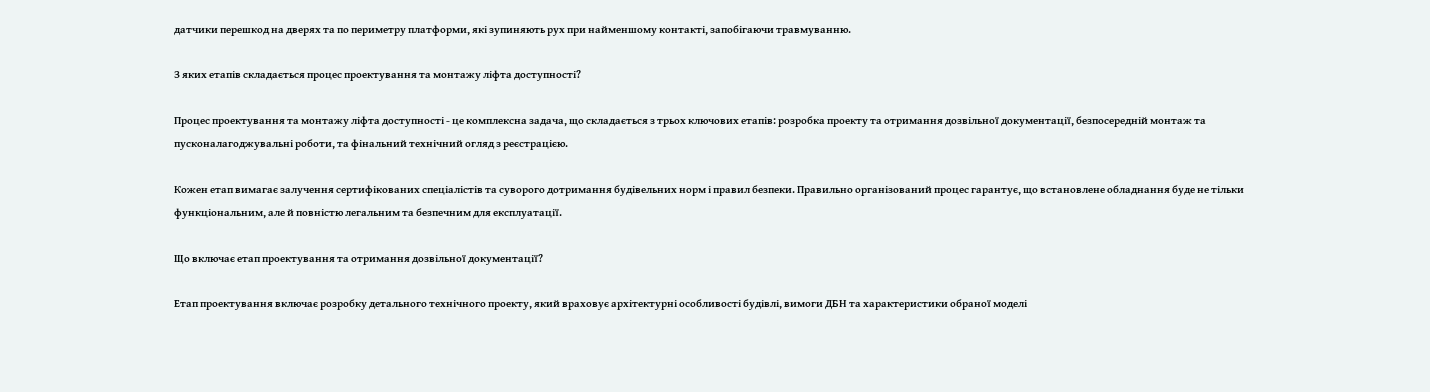датчики перешкод на дверях та по периметру платформи, які зупиняють рух при найменшому контакті, запобігаючи травмуванню.

З яких етапів складається процес проектування та монтажу ліфта доступності?

Процес проектування та монтажу ліфта доступності - це комплексна задача, що складається з трьох ключових етапів: розробка проекту та отримання дозвільної документації, безпосередній монтаж та пусконалагоджувальні роботи, та фінальний технічний огляд з реєстрацією.

Кожен етап вимагає залучення сертифікованих спеціалістів та суворого дотримання будівельних норм і правил безпеки. Правильно організований процес гарантує, що встановлене обладнання буде не тільки функціональним, але й повністю легальним та безпечним для експлуатації.

Що включає етап проектування та отримання дозвільної документації?

Етап проектування включає розробку детального технічного проекту, який враховує архітектурні особливості будівлі, вимоги ДБН та характеристики обраної моделі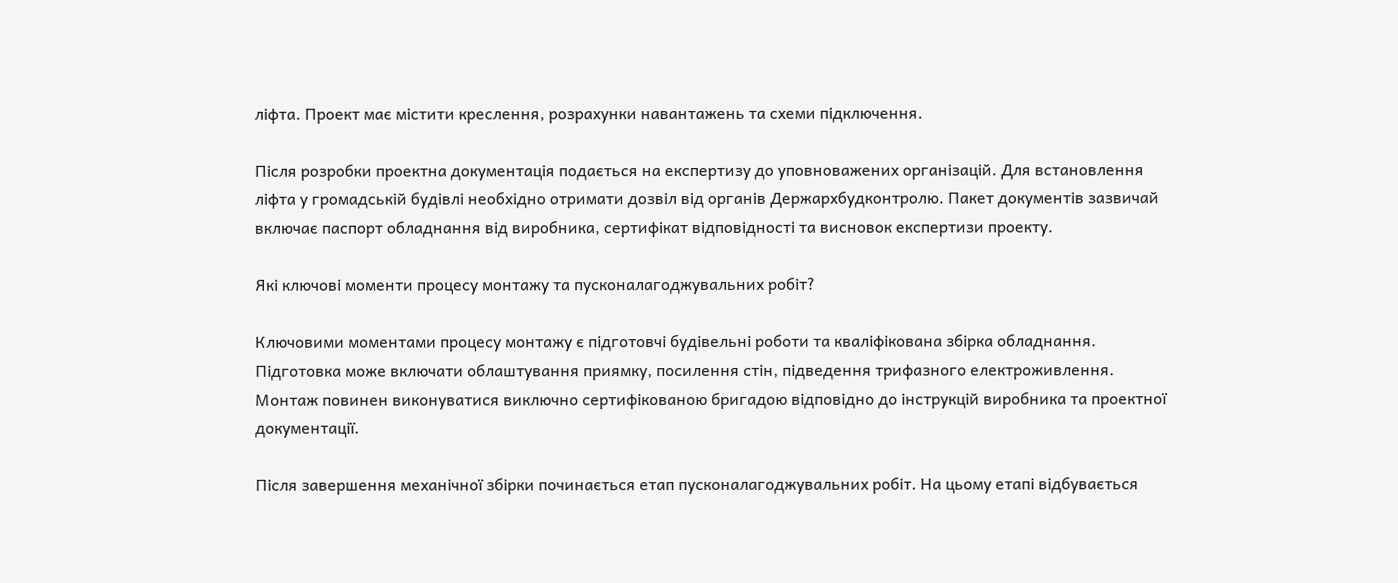ліфта. Проект має містити креслення, розрахунки навантажень та схеми підключення.

Після розробки проектна документація подається на експертизу до уповноважених організацій. Для встановлення ліфта у громадській будівлі необхідно отримати дозвіл від органів Держархбудконтролю. Пакет документів зазвичай включає паспорт обладнання від виробника, сертифікат відповідності та висновок експертизи проекту.

Які ключові моменти процесу монтажу та пусконалагоджувальних робіт?

Ключовими моментами процесу монтажу є підготовчі будівельні роботи та кваліфікована збірка обладнання. Підготовка може включати облаштування приямку, посилення стін, підведення трифазного електроживлення. Монтаж повинен виконуватися виключно сертифікованою бригадою відповідно до інструкцій виробника та проектної документації.

Після завершення механічної збірки починається етап пусконалагоджувальних робіт. На цьому етапі відбувається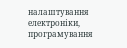налаштування електроніки, програмування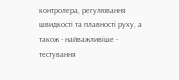контролера, регулювання швидкості та плавності руху, а також - найважливіше - тестування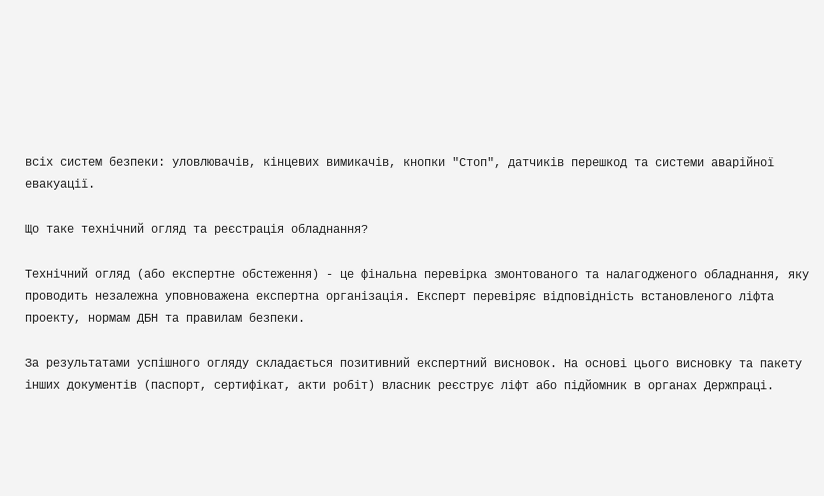всіх систем безпеки: уловлювачів, кінцевих вимикачів, кнопки "Стоп", датчиків перешкод та системи аварійної евакуації.

Що таке технічний огляд та реєстрація обладнання?

Технічний огляд (або експертне обстеження) - це фінальна перевірка змонтованого та налагодженого обладнання, яку проводить незалежна уповноважена експертна організація. Експерт перевіряє відповідність встановленого ліфта проекту, нормам ДБН та правилам безпеки.

За результатами успішного огляду складається позитивний експертний висновок. На основі цього висновку та пакету інших документів (паспорт, сертифікат, акти робіт) власник реєструє ліфт або підйомник в органах Держпраці.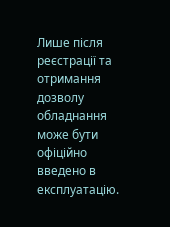Лише після реєстрації та отримання дозволу обладнання може бути офіційно введено в експлуатацію.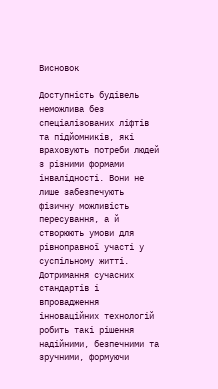Висновок

Доступність будівель неможлива без спеціалізованих ліфтів та підйомників, які враховують потреби людей з різними формами інвалідності. Вони не лише забезпечують фізичну можливість пересування, а й створюють умови для рівноправної участі у суспільному житті. Дотримання сучасних стандартів і впровадження інноваційних технологій робить такі рішення надійними, безпечними та зручними, формуючи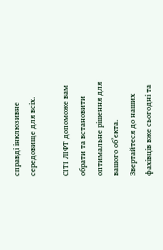справді інклюзивне середовище для всіх.

СІТІ ЛІФТ допоможе вам обрати та встановити оптимальне рішення для вашого об’єкта. Звертайтеся до наших фахівців вже сьогодні та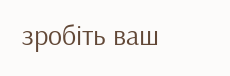зробіть ваш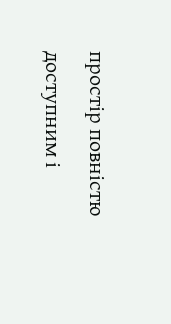простір повністю доступним і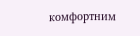комфортним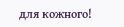для кожного!